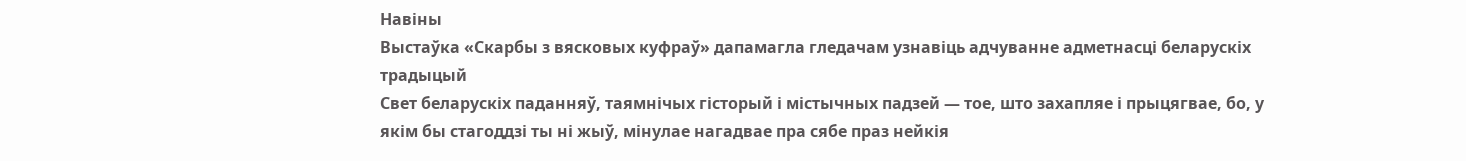Навiны
Выстаўка «Скарбы з вясковых куфраў» дапамагла гледачам узнавіць адчуванне адметнасці беларускіх традыцый
Свет беларускіх паданняў, таямнічых гісторый і містычных падзей — тое, што захапляе і прыцягвае, бо, у якім бы стагоддзі ты ні жыў, мінулае нагадвае пра сябе праз нейкія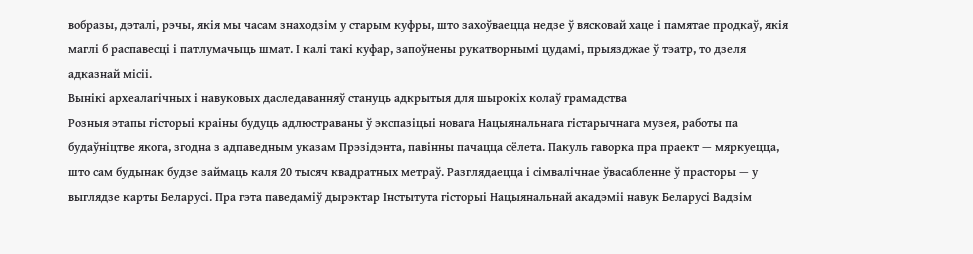вобразы, дэталі, рэчы, якія мы часам знаходзім у старым куфры, што захоўваецца недзе ў вясковай хаце і памятае продкаў, якія маглі б распавесці і патлумачыць шмат. І калі такі куфар, запоўнены рукатворнымі цудамі, прыязджае ў тэатр, то дзеля адказнай місіі.
Вынікі археалагічных і навуковых даследаванняў стануць адкрытыя для шырокіх колаў грамадства
Розныя этапы гісторыі краіны будуць адлюстраваны ў экспазіцыі новага Нацыянальнага гістарычнага музея, работы па будаўніцтве якога, згодна з адпаведным указам Прэзідэнта, павінны пачацца сёлета. Пакуль гаворка пра праект — мяркуецца, што сам будынак будзе займаць каля 20 тысяч квадратных метраў. Разглядаецца і сімвалічнае ўвасабленне ў прасторы — у выглядзе карты Беларусі. Пра гэта паведаміў дырэктар Інстытута гісторыі Нацыянальнай акадэміі навук Беларусі Вадзім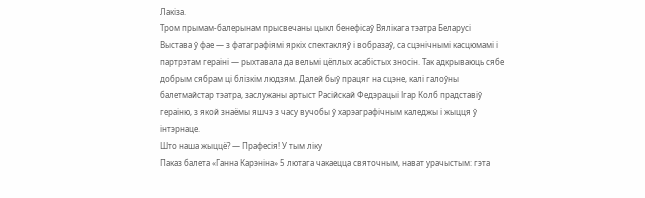Лакіза.
Тром прымам-балерынам прысвечаны цыкл бенефісаў Вялікага тэатра Беларусі
Выстава ў фае — з фатаграфіямі яркіх спектакляў і вобразаў, са сцэнічнымі касцюмамі і партрэтам гераіні — рыхтавала да вельмі цёплых асабістых зносін. Так адкрываюць сябе добрым сябрам ці блізкім людзям. Далей быў працяг на сцэне, калі галоўны балетмайстар тэатра, заслужаны артыст Расійскай Федэрацыі Ігар Колб прадставіў гераіню, з якой знаёмы яшчэ з часу вучобы ў харэаграфічным каледжы і жыцця ў інтэрнаце.
Што наша жыццё? — Прафесія! У тым ліку
Паказ балета «Ганна Карэніна» 5 лютага чакаецца святочным, нават урачыстым: гэта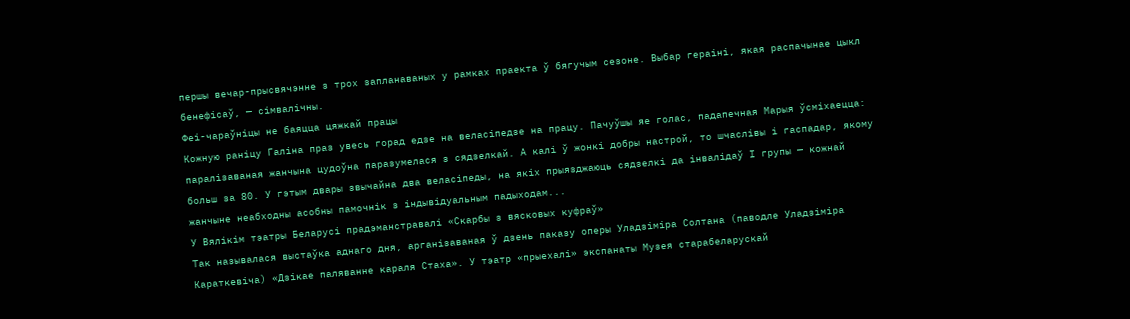першы вечар-прысвячэнне з трох запланаваных у рамках праекта ў бягучым сезоне. Выбар гераіні, якая распачынае цыкл бенефісаў, — сімвалічны.
Феі-чараўніцы не баяцца цяжкай працы
Кожную раніцу Галіна праз увесь горад едзе на веласіпедзе на працу. Пачуўшы яе голас, падапечная Марыя ўсміхаецца: паралізаваная жанчына цудоўна паразумелася з сядзелкай. А калі ў жонкі добры настрой, то шчаслівы і гаспадар, якому больш за 80. У гэтым двары звычайна два веласіпеды, на якіх прыязджаюць сядзелкі да інвалідаў І групы — кожнай жанчыне неабходны асобны памочнік з індывідуальным падыходам...
У Вялікім тэатры Беларусі прадэманстравалі «Скарбы з вясковых куфраў»
Так называлася выстаўка аднаго дня, арганізаваная ў дзень паказу оперы Уладзіміра Солтана (паводле Уладзіміра Караткевіча) «Дзікае паляванне караля Стаха». У тэатр «прыехалі» экспанаты Музея старабеларускай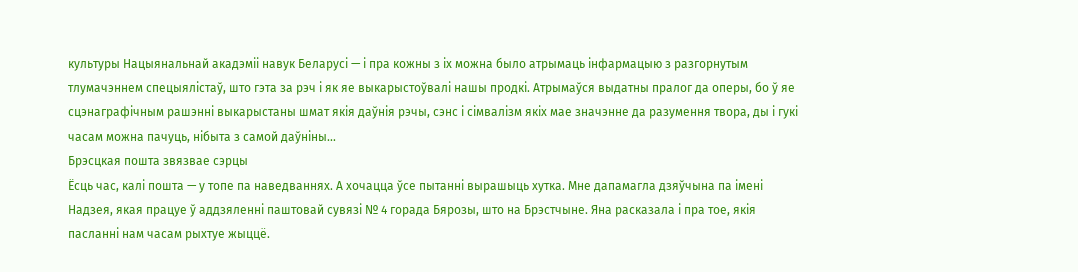культуры Нацыянальнай акадэміі навук Беларусі — і пра кожны з іх можна было атрымаць інфармацыю з разгорнутым тлумачэннем спецыялістаў, што гэта за рэч і як яе выкарыстоўвалі нашы продкі. Атрымаўся выдатны пралог да оперы, бо ў яе сцэнаграфічным рашэнні выкарыстаны шмат якія даўнія рэчы, сэнс і сімвалізм якіх мае значэнне да разумення твора, ды і гукі часам можна пачуць, нібыта з самой даўніны...
Брэсцкая пошта звязвае сэрцы
Ёсць час, калі пошта — у топе па наведваннях. А хочацца ўсе пытанні вырашыць хутка. Мне дапамагла дзяўчына па імені Надзея, якая працуе ў аддзяленні паштовай сувязі № 4 горада Бярозы, што на Брэстчыне. Яна расказала і пра тое, якія пасланні нам часам рыхтуе жыццё.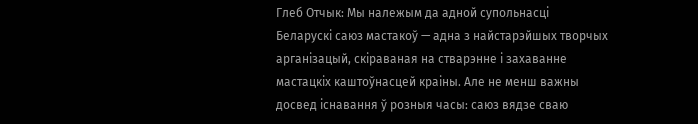Глеб Отчык: Мы належым да адной супольнасці
Беларускі саюз мастакоў — адна з найстарэйшых творчых арганізацый, скіраваная на стварэнне і захаванне мастацкіх каштоўнасцей краіны. Але не менш важны досвед існавання ў розныя часы: саюз вядзе сваю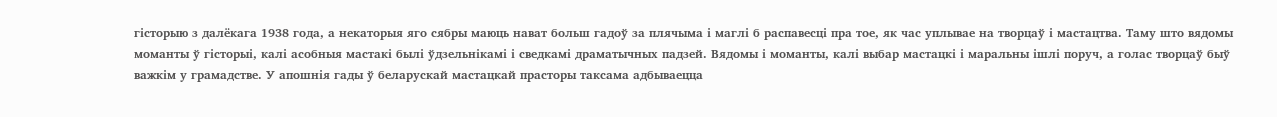гісторыю з далёкага 1938 года, а некаторыя яго сябры маюць нават больш гадоў за плячыма і маглі б распавесці пра тое, як час уплывае на творцаў і мастацтва. Таму што вядомы моманты ў гісторыі, калі асобныя мастакі былі ўдзельнікамі і сведкамі драматычных падзей. Вядомы і моманты, калі выбар мастацкі і маральны ішлі поруч, а голас творцаў быў важкім у грамадстве. У апошнія гады ў беларускай мастацкай прасторы таксама адбываецца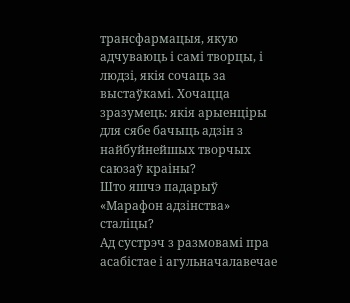трансфармацыя, якую адчуваюць і самі творцы, і людзі, якія сочаць за выстаўкамі. Хочацца зразумець: якія арыенціры для сябе бачыць адзін з найбуйнейшых творчых саюзаў краіны?
Што яшчэ падарыў «Марафон адзінства» сталіцы?
Ад сустрэч з размовамі пра асабістае і агульначалавечае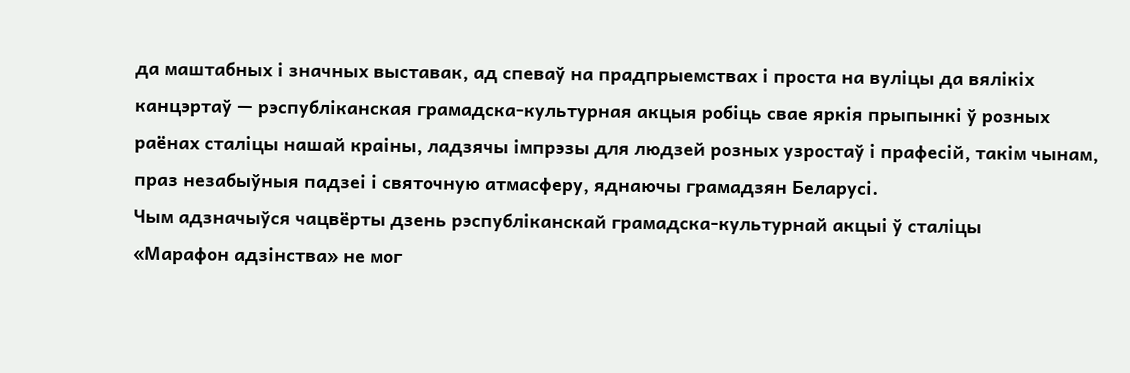да маштабных і значных выставак, ад спеваў на прадпрыемствах і проста на вуліцы да вялікіх канцэртаў — рэспубліканская грамадска-культурная акцыя робіць свае яркія прыпынкі ў розных раёнах сталіцы нашай краіны, ладзячы імпрэзы для людзей розных узростаў і прафесій, такім чынам, праз незабыўныя падзеі і святочную атмасферу, яднаючы грамадзян Беларусі.
Чым адзначыўся чацвёрты дзень рэспубліканскай грамадска-культурнай акцыі ў сталіцы
«Марафон адзінства» не мог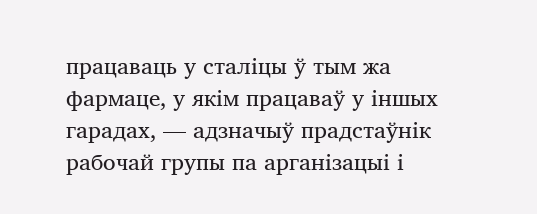працаваць у сталіцы ў тым жа фармаце, у якім працаваў у іншых гарадах, — адзначыў прадстаўнік рабочай групы па арганізацыі і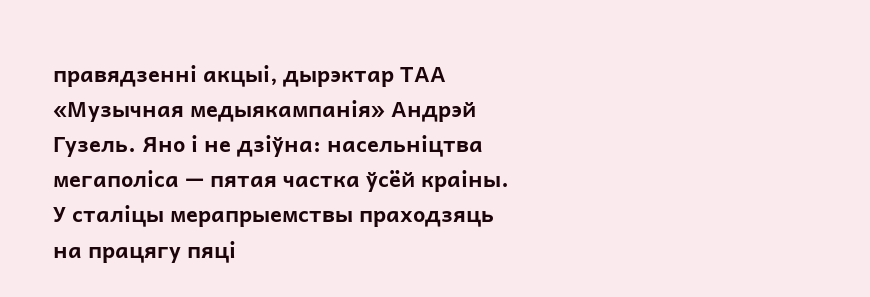правядзенні акцыі, дырэктар ТАА «Музычная медыякампанія» Андрэй Гузель. Яно і не дзіўна: насельніцтва мегаполіса — пятая частка ўсёй краіны. У сталіцы мерапрыемствы праходзяць на працягу пяці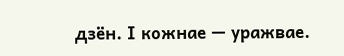дзён. І кожнае — уражвае.